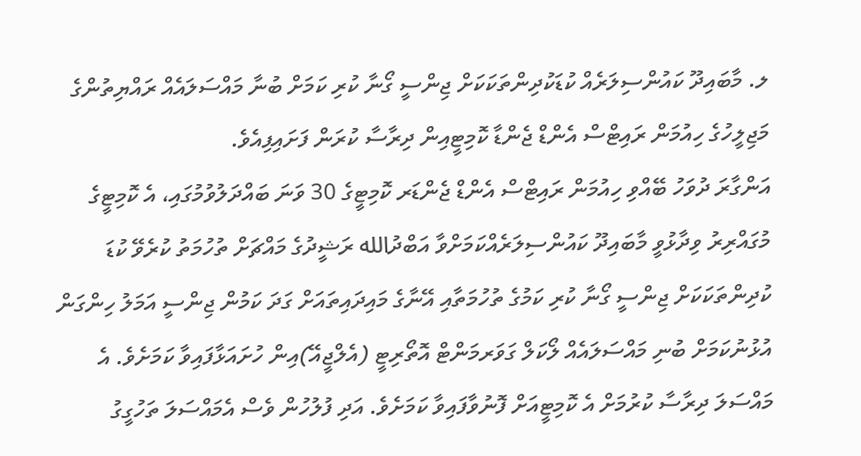ލ. މާބައިދޫ ކައުންސިލަރެއް ކުޑަކުދިންތަކަކަށް ޖިންސީ ގޯނާ ކުރި ކަމަށް ބުނާ މައްސަލައެއް ރައްޔިތުންގެ މަޖިލީހުގެ ހިއުމަން ރައިޓްސް އެންޑް ޖެންޑާ ކޮމިޓީއިން ދިރާސާ ކުރަން ފަށައިފިއެވެ.
އަންގާރަ ދުވަހު ބޭއްވި ހިއުމަން ރައިޓްސް އެންޑް ޖެންޑަރ ކޮމިޓީގެ 30 ވަނަ ބައްދަލުވުމުގައި، އެ ކޮމިޓީގެ މުގައްރިރު ވިދާޅުވީ މާބައިދޫ ކައުންސިލަރެއްކަމަށްވާ އަބްދުالله ރަޝީދުގެ މައްޗަށް ތުހުމަތު ކުރެވޭ ކުޑަ ކުދިންތަކަކަށް ޖިންސީ ގޯނާ ކުރި ކަމުގެ ތުހުމަތާއި އޭނާގެ މައިދައިތައަށް ގަދަ ކަމުން ޖިންސީ އަމަލު ހިންގަން އުޅުނުކަމަށް ބުނި މައްސަލައެއް ލޯކަލް ގަވަރމަންޓް އޮތޯރިޓީ (އެލްޖީއޭ)އިން ހުށައަޅާފައިވާ ކަމަށެވެ. އެ މައްސަލަ ދިރާސާ ކުރުމަށް އެ ކޮމިޓީއަށް ފޮނުވާފައިވާ ކަމަށެވެ. އަދި ފުލުހުން ވެސް އެމައްސަލަ ތަހުގީގު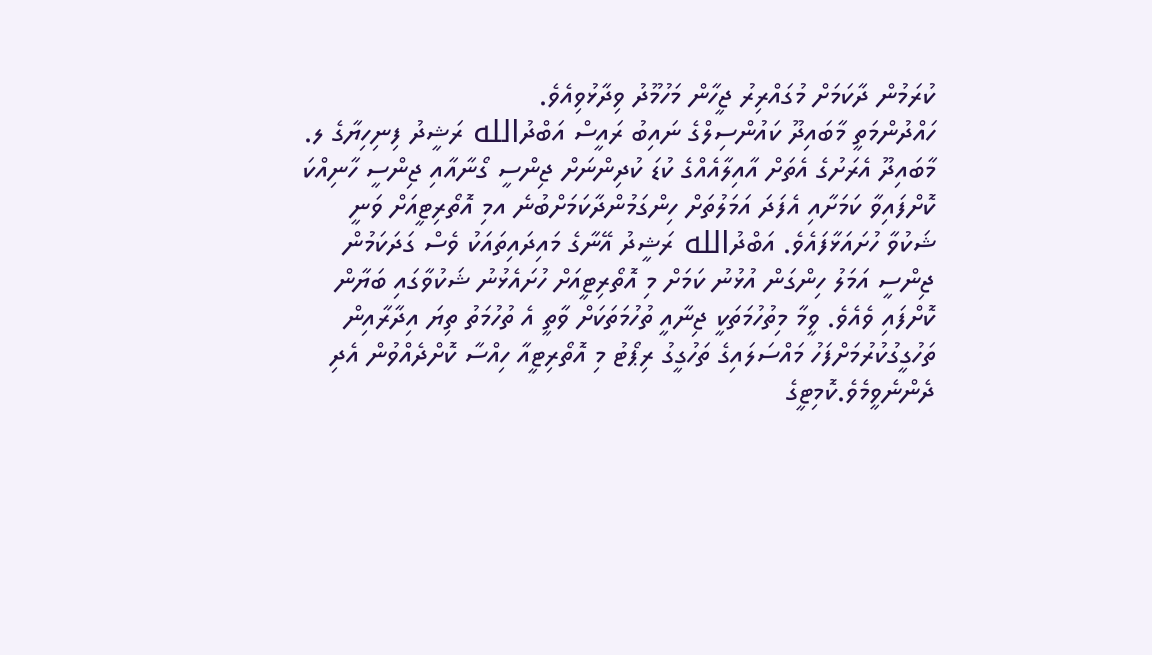ކުރަމުން ދާކަމަށް މުގައްރިރު ޖީހާން މަހުމޫދު ވިދާޅުވިއެވެ.
ހައްދުންމަތީ މާބައިދޫ ކައުންސިލްގެ ނައިބު ރައީސް އަބްދުالله ރަޝީދު ފިނިހިޔާގެ ލ. މާބައިދޫ އެރަށުގެ އެތަށް އާއިލާއެއްގެ ކުޑަ ކުދިންނަށް ޖިންސީ ގޯނާއާއި ޖިންސީ ހާނިއްކަ ކޮށްފައިވާ ކަމަށާއި އެފަދަ އަމަލުތަށް ހިންގަމުންދާކަމަށްބުނެ އމި އޮތޯރިޓީއަށް ވަނީ ޝަކުވާ ހުށައަޅާފައެވެ. އަބްދުالله ރަޝީދު އޭނާގެ މައިދައިތައަކު ވެސް ގަދަކަމުން ޖިންސީ އަމަލު ހިންގަން އުޅުނު ކަމަށް މި އޮތޯރިޓީއަށް ހުށައެޅުނު ޝަކުވާގައި ބަޔާން ކޮށްފައި ވެއެވެ. ވީމާ މިތުހުމަތަކީ ޖިނާއީ ތުހުމަތަކަށް ވާތީ އެ ތުހުމަތު ތިޔަ އިދާރާއިން ތަހުގީގުކުރުމަށްފަހު މައްސަލައިގެ ތަހުގީގު ރިޕޯޓު މި އޮތޯރިޓީއާ ހިއްސާ ކޮށްދެއްވުން އެދި ދެންނެވީމެވެ.ކޮމިޓީގެ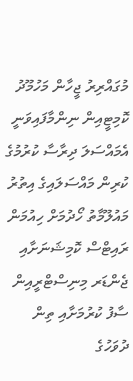މުގައްރިރު ޖީހާން މަހުމޫދު
ކޮމިޓީއިން ނިންމާފައިވަނީ އެމައްސަލަ ދިރާސާ ކުރުމުގެ ކުރިން މައްސަލައިގެ އިތުރު މައުލޫމާތު ހޯދުމަށް ހިއުމަން ރައިޓްސް ކޮމިޝަނަށާއި ޖެންޑަރ މިނިސްޓްރީއިން ސާފު ކުރުމަށާއި ތިން ދުވަހުގެ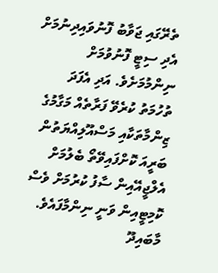ތެރޭގައި ޖަވާބު ފޮނުވައިދިނުމަށް އެދި ސިޓީ ފޮނުވުމަށް ނިންމުމަށެވެ. އަދި އެފަދަ ތުހުމަތު ކުރެވޭ ފަރާތެއް މަގާމުގެ ޒިންމާތަކާއި މަސްއޫލިއްޔަތުން ބަރީއަ ކޮށްފައިވޭތޯ ބެލުމަށް އެލްޖީއޭއިން ސާފު ކުރުމަށް ވެސް ކޮމިޓީއިން ވަނީ ނިންމާފައެވެ.
މާބައިދޫ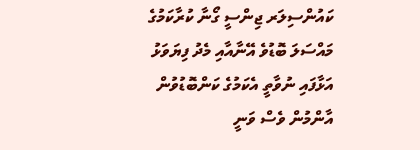ކައުންސިލަރ ޖިންސީ ގޯނާ ކުރާކަމުގެ މައްސަލަ ބޮޑުވެ އޭނާއާއި މެދު ފިޔަވަޅު އަޅާފައި ނުވާތީ އެކަމުގެ ކަންބޮޑުވުން އާންމުން ވެސް ވަނީ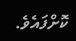ކޮށްފައެވެ.